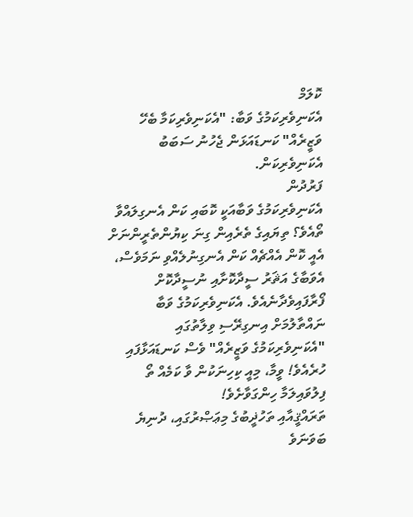ކޮލަމް
އެކަނިވެރިކަމުގެ ވަބާ: "އެކަނިވެރިކަމާ ބެހޭ ވަޒީރެއް" ކަނޑައަޅަން ޖެހުނު ސަބަބު
އެކަނިވެރިކަން.
ފަރުދުން
އެކަނިވެރިކަމުގެ ވަބާއަކީ ކޮބައި ކަން އެނގިލައްވާ ތޯއެވެ؟ ތިޔައިގެ ތެރެއިން ގިނަ ކިޔުންތެރީންނަށް އެއީ ކޮން އެއްޗެއް ކަން އެނގިނުލެއްވި ނަމަވެސް، އެވަބާގެ އަޘަރު ސީދާކޮށާއި ނުސީދާކޮށް ފޯރާފައިވެދާނެއެވެ. އެކަނިވެރިކަމުގެ ވަބާ ނައްތާލުމަށް އިނގިރޭސި ވިލާތުގައި "އެކަނިވެރިކަމުގެ ވަޒީރެއް" ވެސް ކަނޑައަޅާފައި ހުރެއެވެ! ވީމާ، މިއީ ކިހިނަކުން ވާ ކަމެއް ތޯ ފިލުވައިލަމާ ހިންގަވާށެވެ!
ތަރައްޤީއާއި ތަހުޛީބުގެ މިޢަޞްރުގައި، ދުނިޔެ ބަވަނަވެ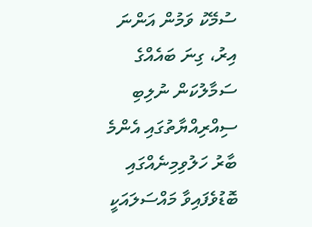ސުމޭކު ވަމުން އަންނަ އިރު، ގިނަ ބައެއްގެ ސަމާލުކަން ނުލިބި ސިއްރިއްޔާތުގައި އެންމެ ބާރު ހަލުވިމިނެއްގައި ބޮޑުވެފައިވާ މައްސަލައަކީ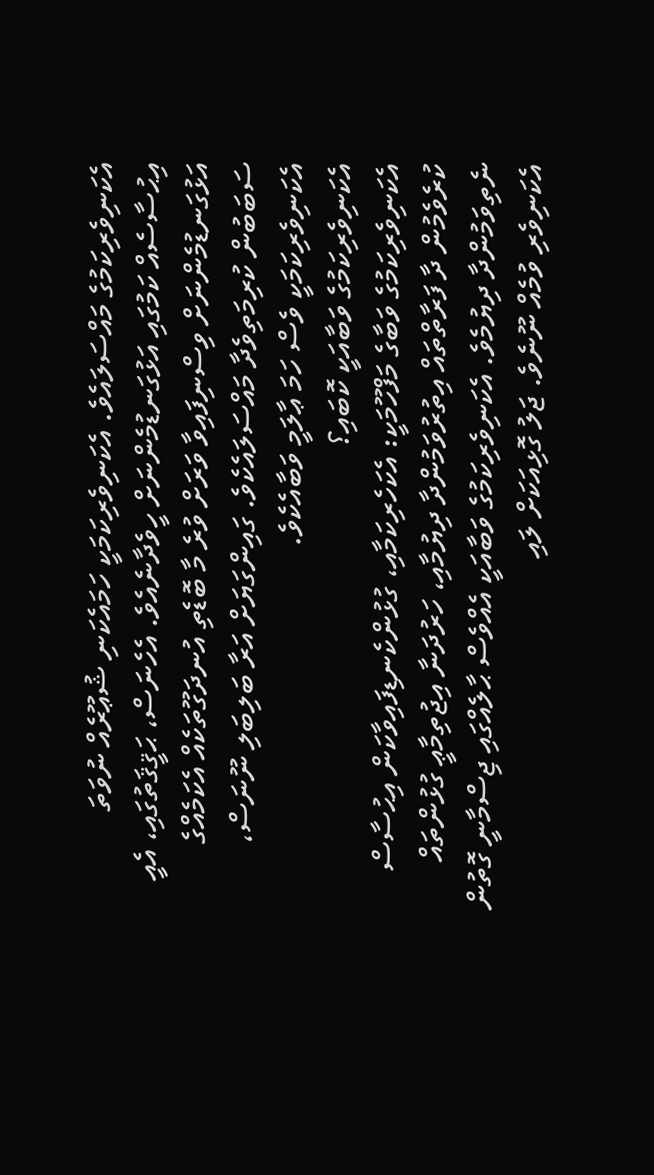އެކަނިވެރިކަމުގެ މައްސަލައެވެ. އެކަނިވެރިކަމަކީ ހަމައެކަނި ޝުޢޫރެއް ނުވަތަ އިޙުސާސެއް ކަމުގައި އަޅުގަނޑުމެންނަށް ހީވެދާނެއެވެ. އެހެނަސް، ޙަޤީޤަތުގައި، އެއީ އަޅުގަނޑުމެންނަށް ވިސްނިފައިވާ ވަރަށް ވުރެ މާ ބޮޑެތި އުނދަގޫތަކެއް އެކަމެއްގެ ސަބަބުން ކުރިމަތިވެދާ މައްސަލައެކެވެ. ގައިންގަޔަށް އަރާ ބަލިބަލި ނޫނަސް، އެކަނިވެރިކަމަކީ ވެސް ހަމަ ޢާލަމީ ވަބާއެކެވެ.
އެކަނިވެރިކަމުގެ ވަބާއަކީ ކޮބައި؟
އެކަނިވެރިކަމުގެ ވަބާގެ މަފްހޫމަކީ: އެކަހެރިކަމާއި، ގުޅުންކެނޑިފައިވާކަން އިޙުސާސް ކުރެވެމުން ދާ ފަރާތްތައް އިތުރުވަމުންދާ ދިޔުމާއި، ހަރުދަނާ އިޖުތިމާޢީ ގުޅުންތައް ނެތިވަމުންދާ ދިޔުމެވެ. އެކަނިވެރިކަމުގެ ވަބާއަކީ އެއްވެސް ޙާލެއްގައި ޖިސްމާނީ ގޮތުން އެކަނިވެރި ވުމެއް ނޫނެވެ. ޖަލު ގޮޅިއަކަށް ލައި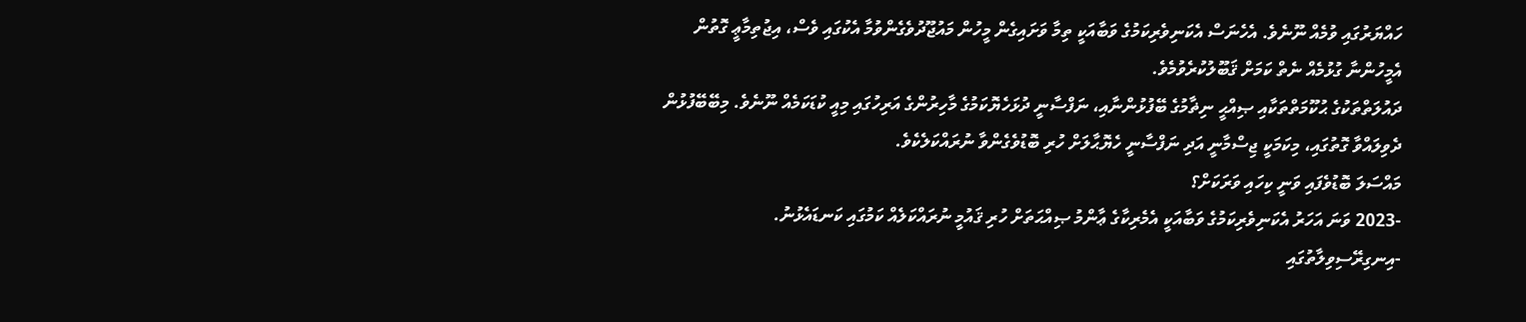ހައްޔަރުގައި ވުމެއް ނޫނެވެ. އެހެނަސް އެކަނިވެރިކަމުގެ ވަބާއަކީ ތިމާ ވަށައިގެން މީހުން މައުޖޫދުވެގެންވުމާ އެކުގައި ވެސް، އިޖުތިމާޢީ ގޮތުން އެމީހުންނާ ގުޅުމެއް ނެތް ކަމަށް ޤަބޫލުކުރެވުމެވެ.
ދައުލަތްތަކުގެ ޙުކޫމަތްތަކާއި ޞިއްޙީ ނިޡާމުގެ ބޭފުޅުންނާއި، ނަފްސާނީ ދުޅަހެޔޮކަމުގެ މާހިރުންގެ އަރިހުގައި މިއީ ކުޑަކަމެއް ނޫނެވެ. މިބޭބޭފުޅުން ދެވިލައްވާ ގޮތުގައި، މިކަމަކީ ޖިސްމާނީ އަދި ނަފްސާނީ ހެޔޮޙާލަށް ހުރި ބޮޑުވެގެންވާ ނުރައްކަލެކެވެ.
މައްސަލަ ބޮޑުވެފައި ވަނީ ކިހައި ވަރަކަށް؟
-2023 ވަނަ އަހަރު އެކަނިވެރިކަމުގެ ވަބާއަކީ އެމެރިކާގެ ޢާންމު ޞިއްޙަތަށް ހުރި ޤައުމީ ނުރައްކަލެއް ކަމުގައި ކަނޑައެޅުނު.
-އިނގިރޭސިވިލާތުގައި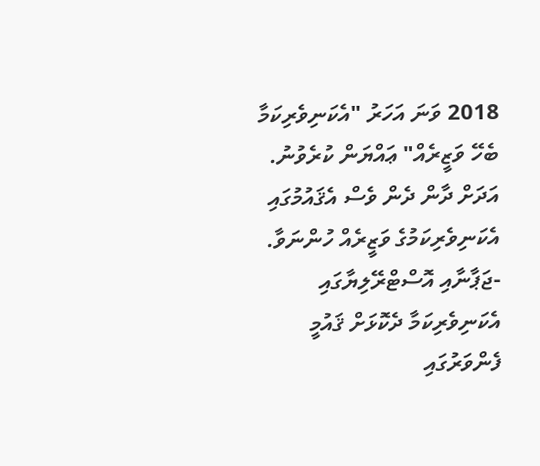2018 ވަނަ އަހަރު "އެކަނިވެރިކަމާ ބެހޭ ވަޒީރެއް" ޢައްޔަން ކުރެވުނު. އަދަށް ދާން ދެން ވެސް އެޤައުމުގައި އެކަނިވެރިކަމުގެ ވަޒީރެއް ހުންނަވާ.
-ޖަޕާނާއި އޮސްޓްރޭލިޔާގައި އެކަނިވެރިކަމާ ދެކޮޅަށް ޤައުމީ ފެންވަރުގައި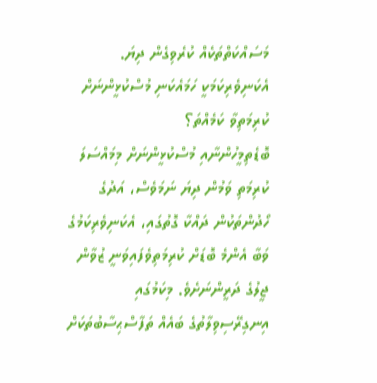މަސައްކަތްތަކެއް ކުރެވިގެން ދިޔަ.
އެކަނިވެރިކަމަކީ ހަމައެކަނި މުސްކުޅީންނަށް ކުރިމަތިވާ ކަމެއްތަ؟
ބޮޑެތިމީހުންނާއި މުސްކުޅީންނަށް މިމައްސަލަ ކުރިމަތި ވަމުން ދިޔަ ނަމަވެސް، އަދުގެ ހޯދުންތަކުން ދައްކާ ގޮތުގައި، އެކަނިވެރިކަމުގެ ވަބާ އެންމެ ބޮޑަށް ކުރިމަތިވެފައިވަނީ ޒުވާން ޖީލުގެ ދަރީންނަށެވެ. މިކަމުގައި އިނގިރޭސިވިލާތުގެ ބައެއް ތަފާސްޙިސާބުތަކަށް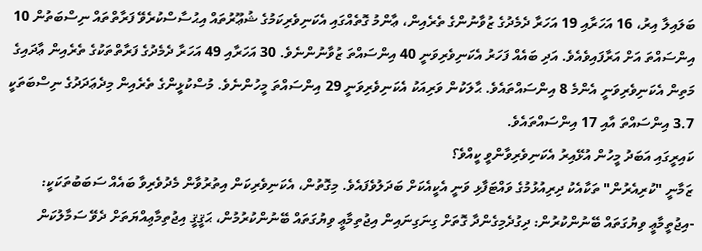ބަލައިލާ އިރު، 16 އަހަރާއި 19 އަހަރާ ދެމެދުގެ ޒުވާނުންގެ ތެރެއިން، ޢާންމު ގޮތެއްގައި އެކަނިވެރިކަމުގެ ޝުޢޫރުތައް އިޙުސާސްކުރެވޭ ފަރާތްތައް ނިސްބަތުން 10 އިންސައްތަ އަށް އަރާފައިވެއެވެ. އަދި ބައެއް ފަހަރު އެކަނިވެރިވަނީ 40 އިންސައްތަ ޒުވާނުންނެވެ. 30 އަހަރާއި 49 އަހަރާ ދެމެދުގެ ފަރާތްތަކުގެ ތެރެއިން ޢާދައިގެ މަތިން އެކަނިވެރިވަނީ އެންމެ 8 އިންސައްތައެވެ. ޙާލަކުން ވަރިއަކު އެކަނިވެރިވަނީ 29 އިންސައްތަ މީހުންނެވެ. މުސްކުޅީންގެ ތެރެއިން މިދެޢަދަދުގެ ނިސްބަތަކީ 3.7 އިންސައްތަ އާއި 17 އިންސައްތައެވެ.
ކައިރީގައި އަބަދު މީހުން އުޅޭއިރު އެކަނިވެރިވާންވީ ކީއްވެ؟
ޒަމާނީ "ކުރިއެރުން" ތަކާއެކު ދިރިއުޅުމުގެ ވައްޓަފާޅި ވަނީ އެކީއެކަށް ބަދަލުވެފައެވެ. މިގޮތުން، އެކަނިވެރިކަން އިތުރުވާން މެދުވެރިވާ ބައެއް ސަބަބުތަކަކީ:
-އިޖުތީމާޢީ ވިޔުގަތައް ބޭނުންކުރުން: ދިގުދެމިގެންދާ ގޮތަށް ގިނަގިނައިން އިޖުތިމާޢީ ވިޔުގަތައް ބޭނުންކުރުމުން، ޙަޤީޤީ އިޖުތިމާޢިއްޔަތަށް ދެވޭ ސަމާލުކަން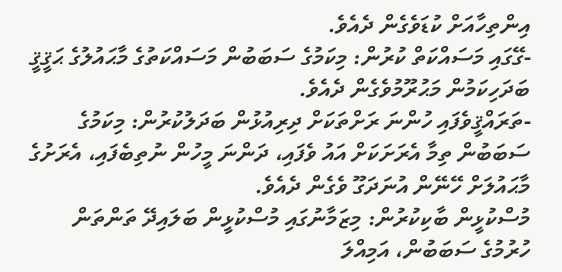އިންތިހާއަށް ކުޑަވެގެން ދެއެވެ.
-ގޭގައި މަސައްކަތް ކުރުން: މިކަމުގެ ސަބަބުން މަސައްކަތުގެ މާޙައުލުގެ ޙަޤީޤީ ބަދަހިކަމުން މަޙުރޫމުވެގެން ދެއެވެ.
-ތަރައްޤީވެފައި ހުންނަ ރަށްތަކަށް ދިރިއުޅުން ބަދަލުކުރުން: މިކަމުގެ ސަބަބުން ތިމާ އެރަށަކަށް އައު ވެފައި، ދަންނަ މީހުން ނުތިބެފައި، އެރަށުގެ މާޙައުލަށް ހޭނޭން އުނަދަގޫ ވެގެން ދެއެވެ.
މުސްކުޅީން ބާކިކުރުން: މިޒަމާނުގައި މުސްކުޅީން ބަލައިދޭ ތަންތަން ހުރުމުގެ ސަބަބުން، އަމިއްލަ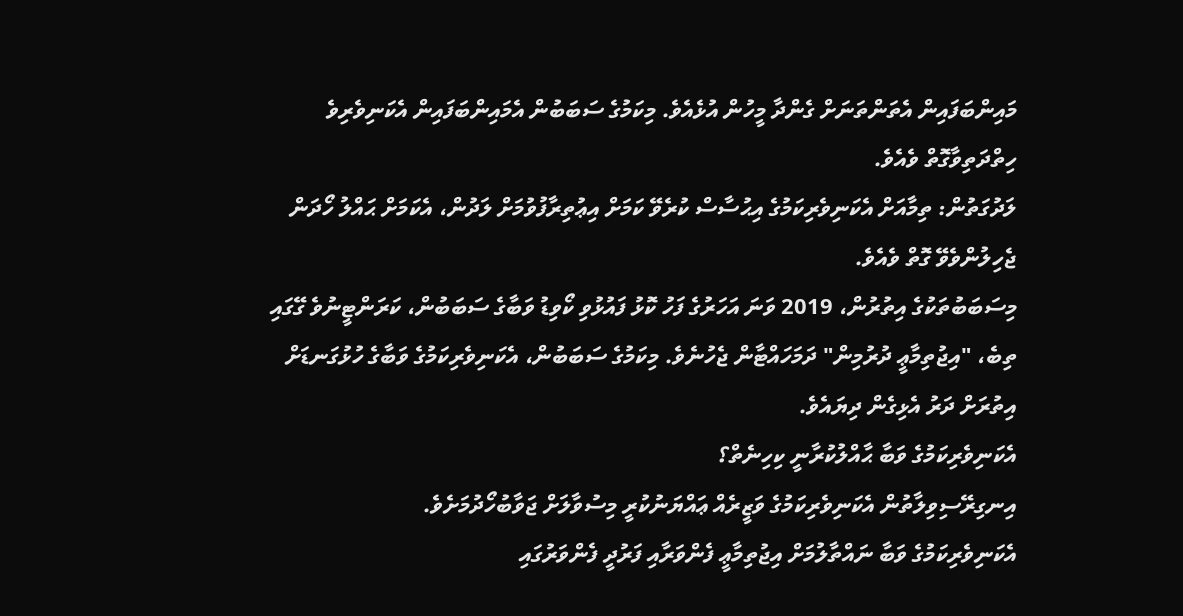މައިންބަފައިން އެތަންތަނަށް ގެންދާ މީހުން އުޅެއެވެ. މިކަމުގެ ސަބަބުން އެމައިންބަފައިން އެކަނިވެރިވެ ހިތްދަތިވާގޮތް ވެއެވެ.
ލަދުގަތުން: ތިމާއަށް އެކަނިވެރިކަމުގެ އިޙުސާސް ކުރެވޭ ކަމަށް އިޢުތިރާފުވުމަށް ލަދުން، އެކަމަށް ޙައްލު ހޯދަން ޖެހިލުންވެވޭ ގޮތް ވެއެވެ.
މިސަބަބުތަކުގެ އިތުރުން، 2019 ވަނަ އަހަރުގެ ފަހު ކޮޅު ފައުޅުވި ކޯވިޑު ވަބާގެ ސަބަބުން، ކަރަންޓީނުވެ ގޭގައި ތިބެ، "އިޖުތިމާޢީ ދުރުމިން" ދަމަހައްޓާން ޖެހުނެވެ. މިކަމުގެ ސަބަބުން، އެކަނިވެރިކަމުގެ ވަބާގެ ހުޅުގަނޑަށް އިތުރަށް ދަރު އެޅިގެން ދިޔައެވެ.
އެކަނިވެރިކަމުގެ ވަބާ ޙާއްލުކުރާނީ ކިހިނެތް؟
އިނގިރޭސިވިލާތުން އެކަނިވެރިކަމުގެ ވަޒީރެއް ޢައްޔަނުކުރީ މިސުވާލަށް ޖަވާބުހޯދުމަށެވެ.
އެކަނިވެރިކަމުގެ ވަބާ ނައްތާލުމަށް އިޖުތިމާޢީ ފެންވަރާއި ފަރުދީ ފެންވަރުގައި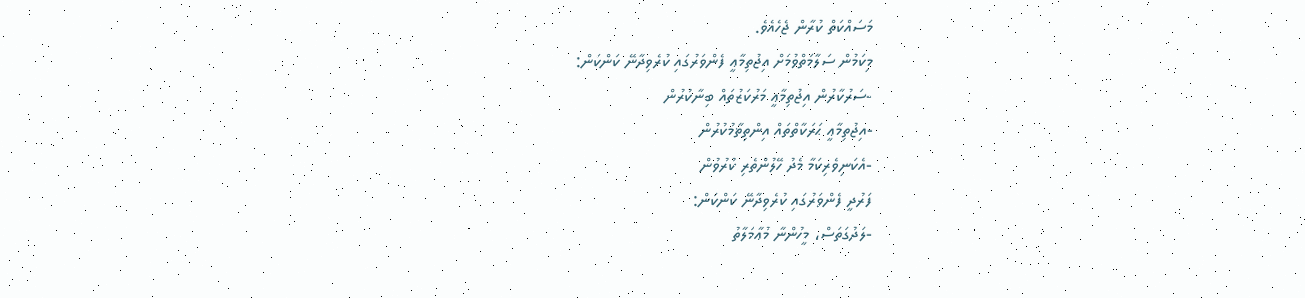މަސައްކަތް ކުރާން ޖެހެއެވެ.
މިކަމުން ސަލާމަތްވުމަށް އިޖުތިމާޢީ ފެންވަރުގައި ކުރެވިދާނޭ ކަންކަން:
-ސަރުކާރުން އިޖުތިމާޢީ މަރުކަޒުތައް ބިނާކުރުން
-އިޖުތިމާޢީ ޙަރަކާތްތައް އިންތިޡާމުކުރުން
-އެކަނިވެރިކަމާ މެދު ހޭލުންތެރި ކުރުވުން
ފަރުދީ ފެންވަރުގައި ކުރެވިދާނޭ ކަންކަން:
-ލަދުގަތަސް، މީހުންނާ މުޢާމަލާތު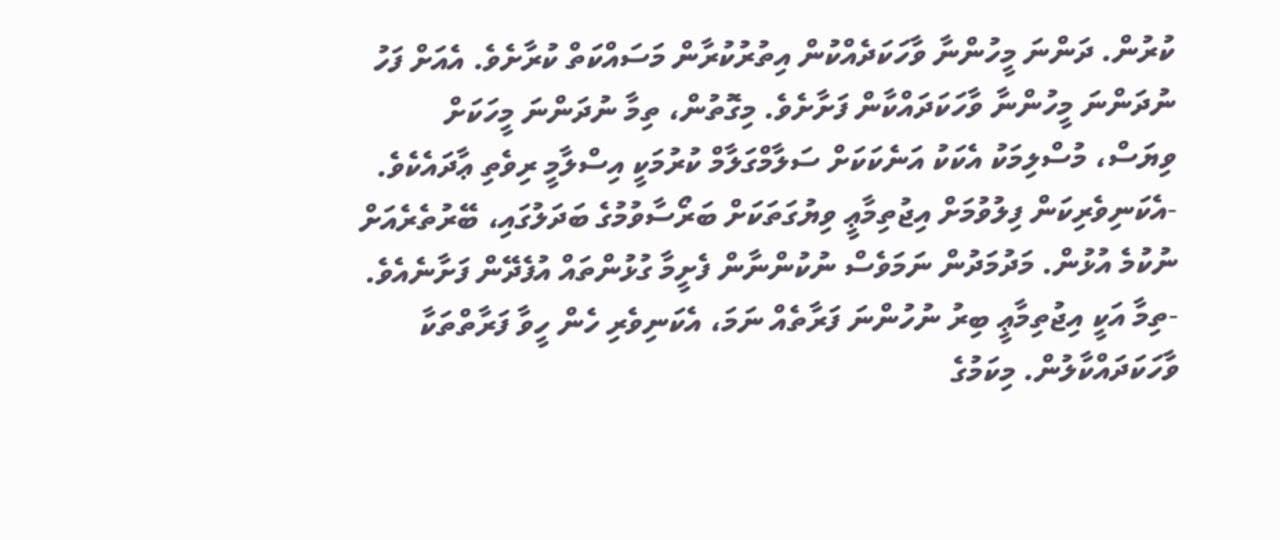ކުރުން. ދަންނަ މީހުންނާ ވާހަކަދެއްކުން އިތުރުކުރާން މަސައްކަތް ކުރާށެވެ. އެއަށް ފަހު ނުދަންނަ މީހުންނާ ވާހަކަދައްކާން ފަށާށެވެ. މިގޮތުން، ތިމާ ނުދަންނަ މީހަކަށް ވިޔަސް، މުސްލިމަކު އެކަކު އަނެކަކަށް ސަލާމްގަލާމް ކުރުމަކީ އިސްލާމީ ރިވެތި ޢާދައެކެވެ.
-އެކަނިވެރިކަން ފިލުވުމަށް އިޖުތިމާޢީ ވިޔުގަތަކަށް ބަރޯސާވުމުގެ ބަދަލުގައި، ބޭރުތެރެއަށް ނުކުމެ އުޅުން. މަދުމަދުން ނަމަވެސް ނުކުންނާން ފެށީމާ ގުޅުންތައް އުފެދޭން ފަށާނެއެވެ.
-ތިމާ އަކީ އިޖުތިމާޢީ ބިރު ނުހުންނަ ފަރާތެއް ނަމަ، އެކަނިވެރި ހެން ހީވާ ފަރާތްތަކާ ވާހަކަދައްކާލުން. މިކަމުގެ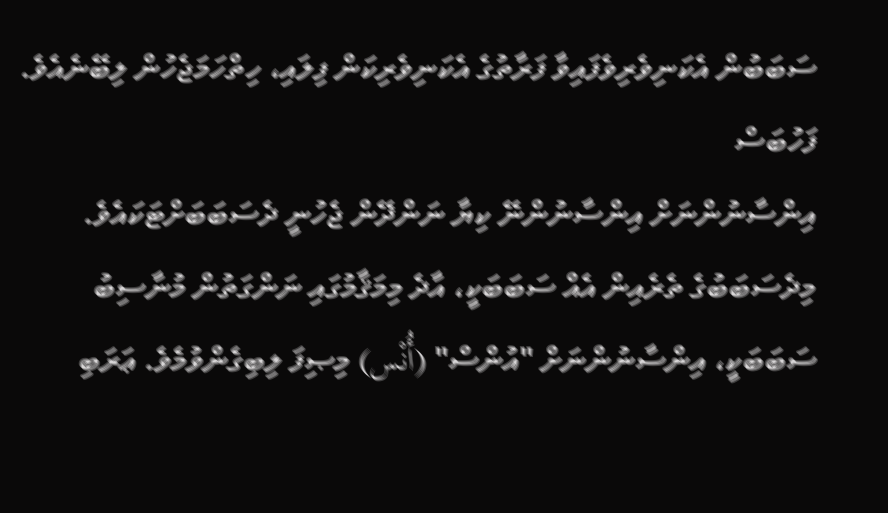ސަބަބުން އެކަނިވެރިވެފައިވާ ފަރާތުގެ އެކަނިވެރިކަން ފިލައި، ހިތްހަމަޖެހުން ލިބޭނެއެވެ.
ފަހުބަސް
އިންސާނުންނަށް އިންސާނުންނޭ ކިޔާ ނަންދޭން ޖެހުނީ ދެސަބަބަށްޓަކައެވެ. މިދެސަބަބުގެ ތެރެއިން އެއް ސަބަބަކީ، އާދެ މިމަޤާމުގައި ނަންގަތުން މުނާސިބު ސަބަބަކީ، އިންސާނުންނަށް "އުންސް" (أُنْس) މިޞިފަ ލިބިގެންވުމެވެ. ޢަރަބި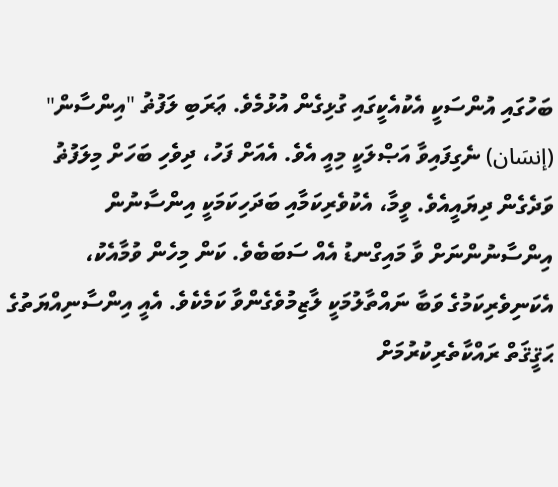ބަހުގައި އުންސަކީ އެކުއެކީގައި ގުޅިގެން އުޅުމެވެ. ޢަރަބި ލަފުޡު "އިންސާން" (إنسَان) ނެގިފައިވާ އަޞްލަކީ މިއީ އެވެ. އެއަށް ފަހު، ދިވެހި ބަހަށް މިލަފުޡު ވަދެގެން ދިޔައީއެވެ. ވީމާ، އެކުވެރިކަމާއި ބަދަހިކަމަކީ އިންސާނުން އިންސާނުންނަށް ވާ މައިގްނޑު އެއް ސަބަބެވެ. ކަން މިހެން ވުމާއެކު، އެކަނިވެރިކަމުގެ ވަބާ ނައްތާލުމަކީ ލާޒިމުވެގެންވާ ކަމެކެވެ. އެއީ އިންސާނިއްޔަތުގެ ޙަޤީޤަތް ރައްކާތެރިކުރުމަށް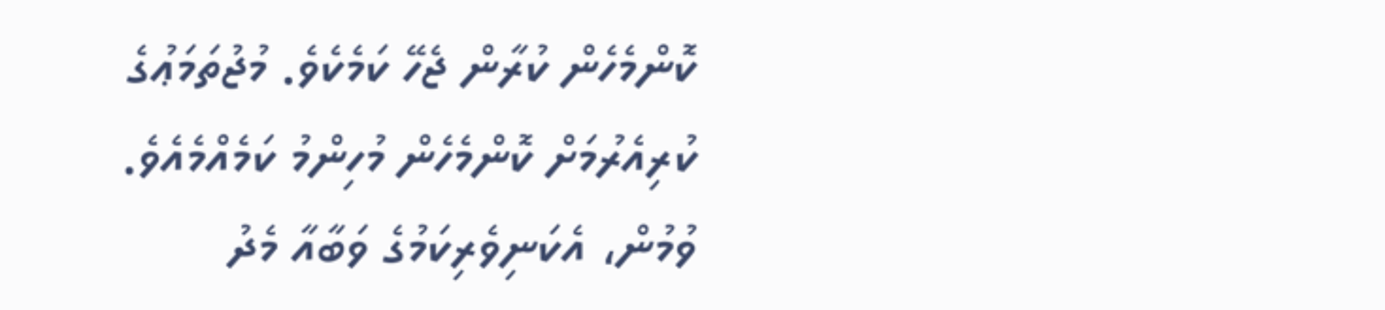ކޮންމެހެން ކުރާން ޖެހޭ ކަމެކެވެ. މުޖުތަމަޢުގެ ކުރިއެރުމަށް ކޮންމެހެން މުހިންމު ކަމެއްމެއެވެ.
ވުމުން، އެކަނިވެރިކަމުގެ ވަބާއާ މެދު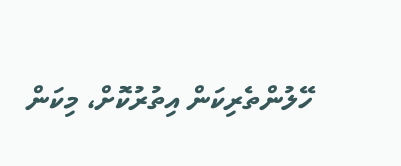ހޭލުންތެރިކަން އިތުރުކޮށް، މިކަން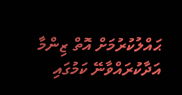ޙައްލުކުރުމަށް އޮތް ޒިންމާ އަދާކުރައްވާނޭ ކަމުގައި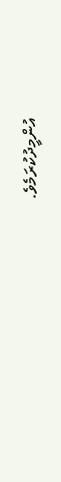އުންމީދުކުރަމެވެ.